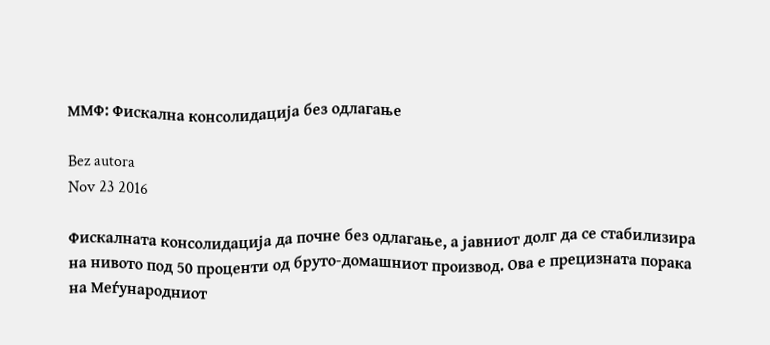ММФ: Фискална консолидација без одлагање

Bez autora
Nov 23 2016

Фискалната консолидација да почне без одлагање, а јавниот долг да се стабилизира на нивото под 50 проценти од бруто-домашниот производ. Ова е прецизната порака на Меѓународниот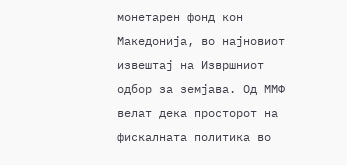монетарен фонд кон Македонија, во најновиот извештај на Извршниот одбор за земјава. Од ММФ велат дека просторот на фискалната политика во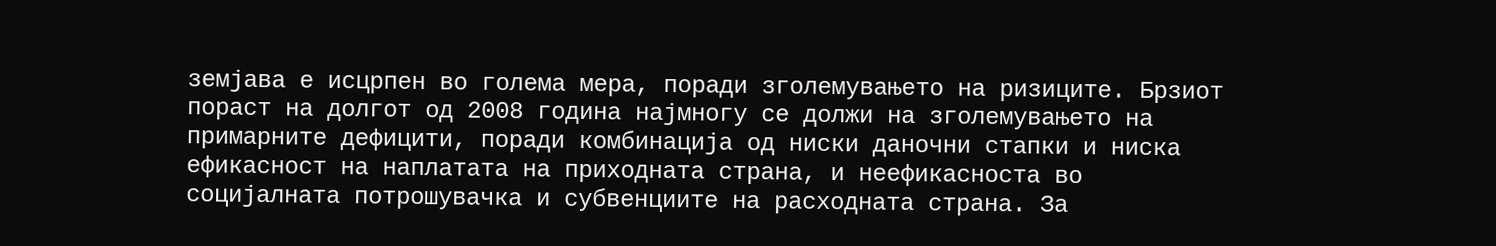земјава е исцрпен во голема мера, поради зголемувањето на ризиците. Брзиот пораст на долгот од 2008 година најмногу се должи на зголемувањето на примарните дефицити, поради комбинација од ниски даночни стапки и ниска ефикасност на наплатата на приходната страна, и неефикасноста во социјалната потрошувачка и субвенциите на расходната страна. За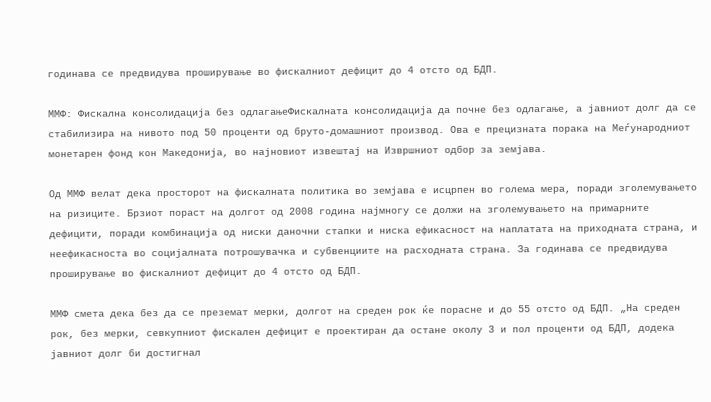годинава се предвидува проширување во фискалниот дефицит до 4 отсто од БДП.

ММФ: Фискална консолидација без одлагањеФискалната консолидација да почне без одлагање, а јавниот долг да се стабилизира на нивото под 50 проценти од бруто-домашниот производ. Ова е прецизната порака на Меѓународниот монетарен фонд кон Македонија, во најновиот извештај на Извршниот одбор за земјава.

Од ММФ велат дека просторот на фискалната политика во земјава е исцрпен во голема мера, поради зголемувањето на ризиците. Брзиот пораст на долгот од 2008 година најмногу се должи на зголемувањето на примарните дефицити, поради комбинација од ниски даночни стапки и ниска ефикасност на наплатата на приходната страна, и неефикасноста во социјалната потрошувачка и субвенциите на расходната страна. За годинава се предвидува проширување во фискалниот дефицит до 4 отсто од БДП.

ММФ смета дека без да се преземат мерки, долгот на среден рок ќе порасне и до 55 отсто од БДП. „На среден рок, без мерки, севкупниот фискален дефицит е проектиран да остане околу 3 и пол проценти од БДП, додека јавниот долг би достигнал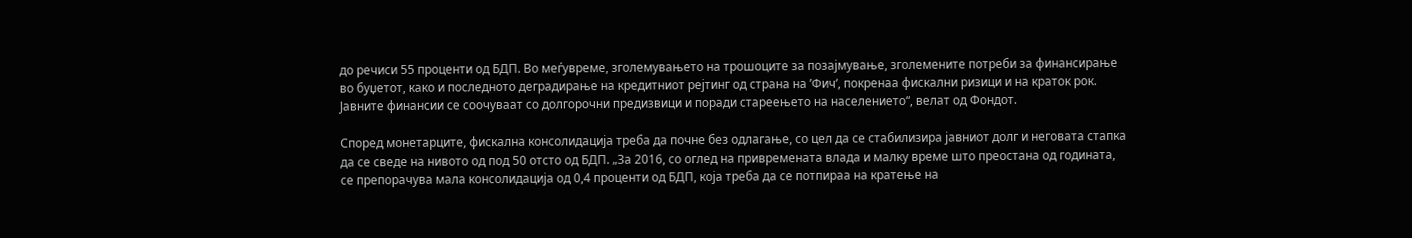до речиси 55 проценти од БДП. Во меѓувреме, зголемувањето на трошоците за позајмување, зголемените потреби за финансирање во буџетот, како и последното деградирање на кредитниот рејтинг од страна на ’Фич‘, покренаа фискални ризици и на краток рок. Јавните финансии се соочуваат со долгорочни предизвици и поради стареењето на населението“, велат од Фондот.

Според монетарците, фискална консолидација треба да почне без одлагање, со цел да се стабилизира јавниот долг и неговата стапка да се сведе на нивото од под 50 отсто од БДП. „За 2016, со оглед на привремената влада и малку време што преостана од годината, се препорачува мала консолидација од 0,4 проценти од БДП, која треба да се потпираа на кратење на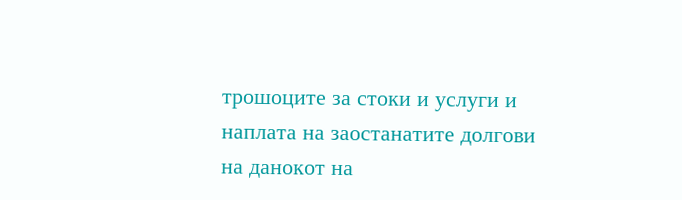трошоците за стоки и услуги и наплата на заостанатите долгови на данокот на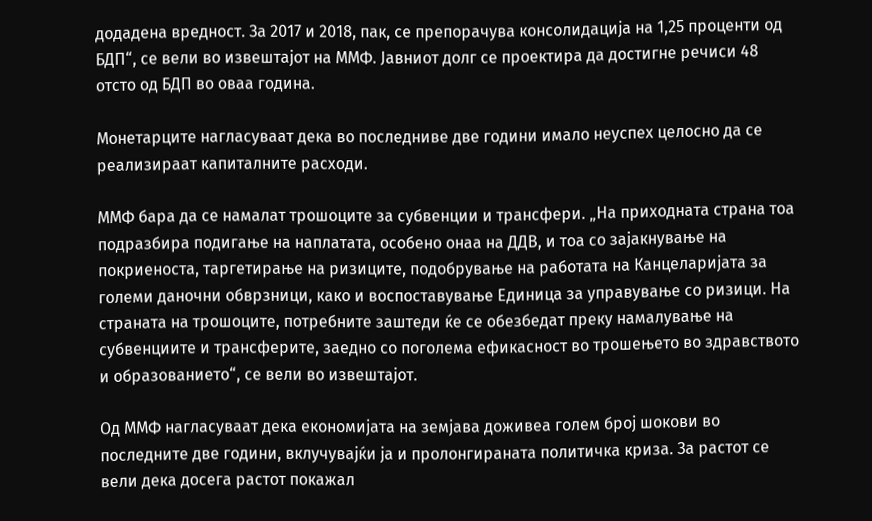додадена вредност. За 2017 и 2018, пак, се препорачува консолидација на 1,25 проценти од БДП“, се вели во извештајот на ММФ. Јавниот долг се проектира да достигне речиси 48 отсто од БДП во оваа година.

Монетарците нагласуваат дека во последниве две години имало неуспех целосно да се реализираат капиталните расходи.

ММФ бара да се намалат трошоците за субвенции и трансфери. „На приходната страна тоа подразбира подигање на наплатата, особено онаа на ДДВ, и тоа со зајакнување на покриеноста, таргетирање на ризиците, подобрување на работата на Канцеларијата за големи даночни обврзници, како и воспоставување Единица за управување со ризици. На страната на трошоците, потребните заштеди ќе се обезбедат преку намалување на субвенциите и трансферите, заедно со поголема ефикасност во трошењето во здравството и образованието“, се вели во извештајот.

Од ММФ нагласуваат дека економијата на земјава доживеа голем број шокови во последните две години, вклучувајќи ја и пролонгираната политичка криза. За растот се вели дека досега растот покажал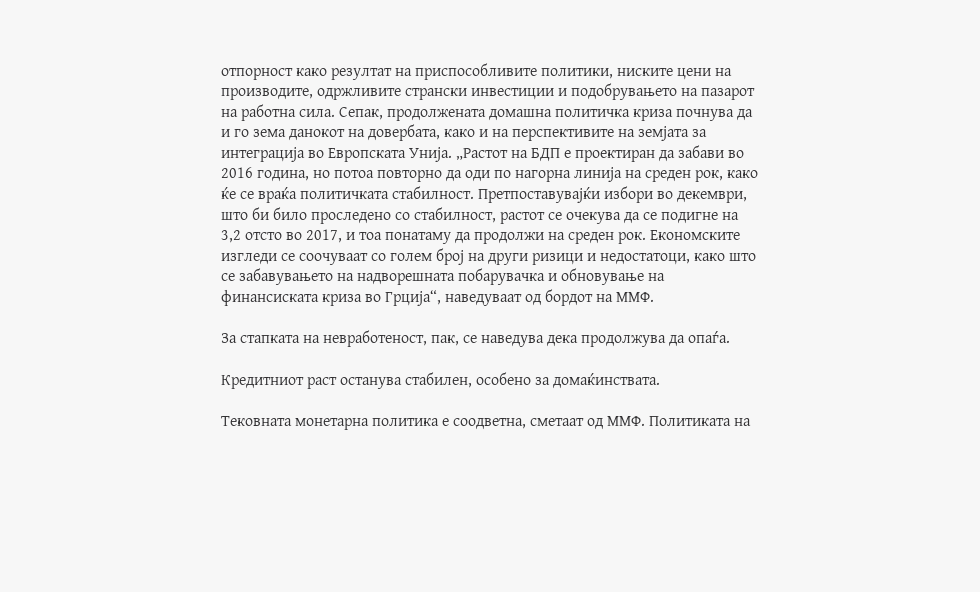отпорност како резултат на приспособливите политики, ниските цени на производите, одржливите странски инвестиции и подобрувањето на пазарот на работна сила. Сепак, продолжената домашна политичка криза почнува да и го зема данокот на довербата, како и на перспективите на земјата за интеграција во Европската Унија. „Растот на БДП е проектиран да забави во 2016 година, но потоа повторно да оди по нагорна линија на среден рок, како ќе се враќа политичката стабилност. Претпоставувајќи избори во декември, што би било проследено со стабилност, растот се очекува да се подигне на 3,2 отсто во 2017, и тоа понатаму да продолжи на среден рок. Економските изгледи се соочуваат со голем број на други ризици и недостатоци, како што се забавувањето на надворешната побарувачка и обновување на финансиската криза во Грција“, наведуваат од бордот на ММФ.

За стапката на невработеност, пак, се наведува дека продолжува да опаѓа.

Кредитниот раст останува стабилен, особено за домаќинствата.

Тековната монетарна политика е соодветна, сметаат од ММФ. Политиката на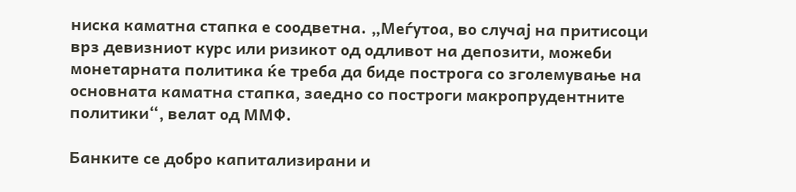ниска каматна стапка е соодветна. „Меѓутоа, во случај на притисоци врз девизниот курс или ризикот од одливот на депозити, можеби монетарната политика ќе треба да биде построга со зголемување на основната каматна стапка, заедно со построги макропрудентните политики“, велат од ММФ.

Банките се добро капитализирани и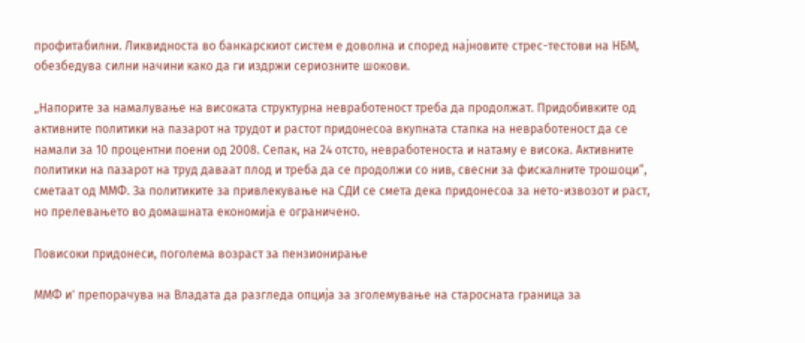профитабилни. Ликвидноста во банкарскиот систем е доволна и според најновите стрес-тестови на НБМ, обезбедува силни начини како да ги издржи сериозните шокови.

„Напорите за намалување на високата структурна невработеност треба да продолжат. Придобивките од активните политики на пазарот на трудот и растот придонесоа вкупната стапка на невработеност да се намали за 10 процентни поени од 2008. Сепак, на 24 отсто, невработеноста и натаму е висока. Активните политики на пазарот на труд даваат плод и треба да се продолжи со нив, свесни за фискалните трошоци“, сметаат од ММФ. За политиките за привлекување на СДИ се смета дека придонесоа за нето-извозот и раст, но прелевањето во домашната економија е ограничено.

Повисоки придонеси, поголема возраст за пензионирање

ММФ и' препорачува на Владата да разгледа опција за зголемување на старосната граница за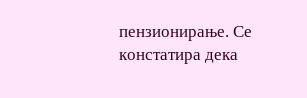пензионирање. Се констатира дека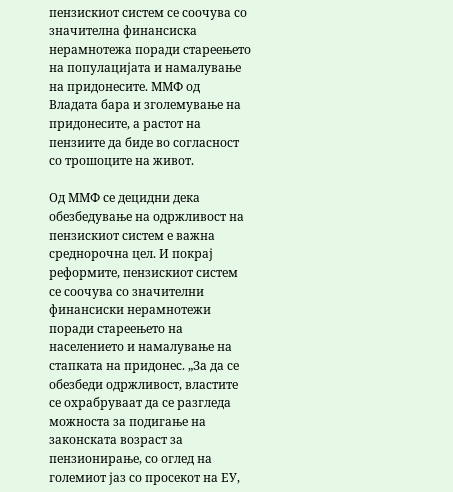пензискиот систем се соочува со значителна финансиска нерамнотежа поради стареењето на популацијата и намалување на придонесите. ММФ од Владата бара и зголемување на придонесите, а растот на пензиите да биде во согласност со трошоците на живот.

Од ММФ се децидни дека обезбедување на одржливост на пензискиот систем е важна среднорочна цел. И покрај реформите, пензискиот систем се соочува со значителни финансиски нерамнотежи поради стареењето на населението и намалување на стапката на придонес. „За да се обезбеди одржливост, властите се охрабруваат да се разгледа можноста за подигање на законската возраст за пензионирање, со оглед на големиот јаз со просекот на ЕУ,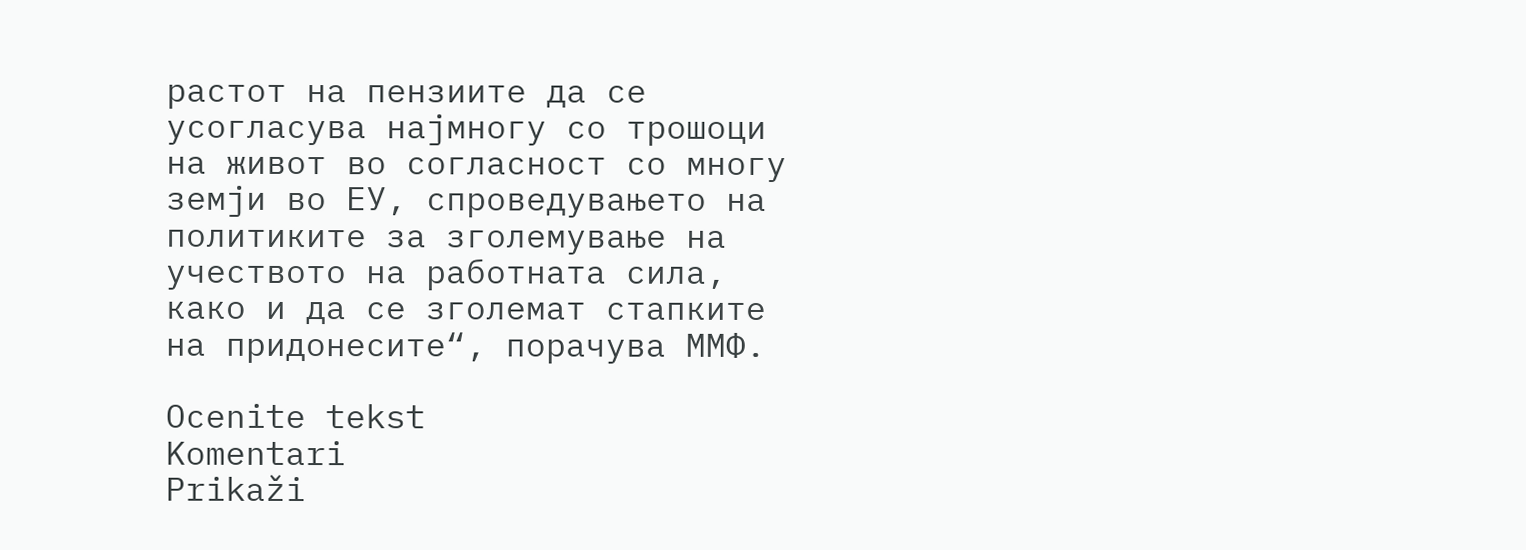растот на пензиите да се усогласува најмногу со трошоци на живот во согласност со многу земји во ЕУ, спроведувањето на политиките за зголемување на учеството на работната сила, како и да се зголемат стапките на придонесите“, порачува ММФ.

Ocenite tekst
Komentari
Prikaži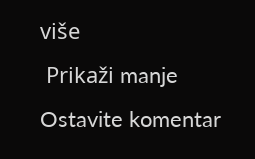više
 Prikaži manje
Ostavite komentar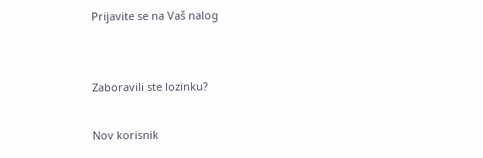Prijavite se na Vaš nalog


Zaboravili ste lozinku?

Nov korisnik